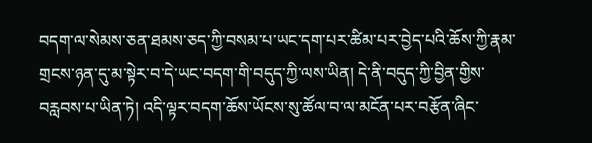བདག་ལ་སེམས་ཅན་ཐམས་ཅད་ཀྱི་བསམ་པ་ཡང་དག་པར་ཚིམ་པར་བྱེད་པའི་ཆོས་ཀྱི་རྣམ་གྲངས་ཉན་དུ་མ་སྟེར་བ་དེ་ཡང་བདག་གི་བདུད་ཀྱི་ལས་ཡིན། དེ་ནི་བདུད་ཀྱི་བྱིན་གྱིས་བརླབས་པ་ཡིན་ཏེ། འདི་ལྟར་བདག་ཆོས་ཡོངས་སུ་ཚོལ་བ་ལ་མངོན་པར་བརྩོན་ཞིང་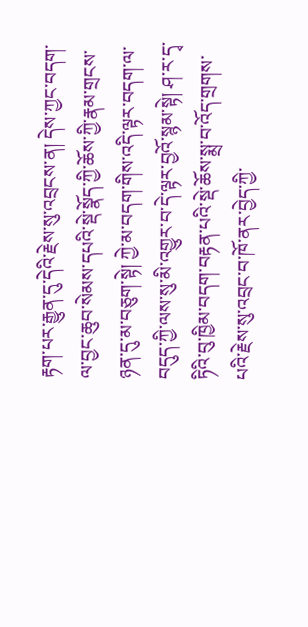རྟག་པར་རྒྱུན་དུ་དེའི་རྗེས་སུ་འབྲངས་ན། དེས་ཀྱང་བདག་ལ་བྱང་ཆུབ་སེམས་དཔའི་སྡེ་སྣོད་ཀྱི་ཆོས་ཀྱི་རྣམ་གྲངས་ཉན་དུ་མ་བཅུག་སྟེ། ཀྱེ་མ་བདག་གིས་འདི་ལྟར་བདག་ལ་བདུད་ཀྱི་ལས་སུ་མི་འགྱུར་བ་དེ་ལྟར་བྱའོ་སྙམ་སྟེ། ཤ་ར་དྭ་ཏིའི་བུ་ཁྱིམ་བདག་བརྟན་པའི་སྡེ་ཆོས་སྨྲ་བ་འོད་གྲགས་པའི་རྗེས་སུ་འབྲང་བ་ཁོ་ནར་བྱེད་ཀྱི་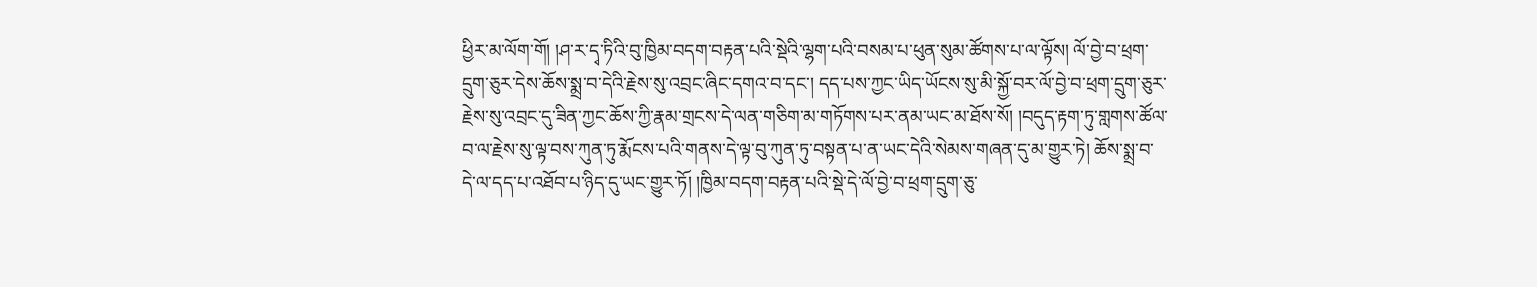ཕྱིར་མ་ལོག་གོ། །ཤ་ར་དྭ་ཏིའི་བུ་ཁྱིམ་བདག་བརྟན་པའི་སྡེའི་ལྷག་པའི་བསམ་པ་ཕུན་སུམ་ཚོགས་པ་ལ་ལྟོས། ལོ་བྱེ་བ་ཕྲག་དྲུག་ཅུར་དེས་ཆོས་སྨྲ་བ་དེའི་རྗེས་སུ་འབྲང་ཞིང་དགའ་བ་དང་། དད་པས་ཀྱང་ཡིད་ཡོངས་སུ་མི་སྐྱོ་བར་ལོ་བྱེ་བ་ཕྲག་དྲུག་ཅུར་རྗེས་སུ་འབྲང་དུ་ཟིན་ཀྱང་ཆོས་ཀྱི་རྣམ་གྲངས་དེ་ལན་གཅིག་མ་གཏོགས་པར་ནམ་ཡང་མ་ཐོས་སོ། །བདུད་རྟག་ཏུ་གླགས་ཚོལ་བ་ལ་རྗེས་སུ་ལྟ་བས་ཀུན་ཏུ་རྨོངས་པའི་གནས་དེ་ལྟ་བུ་ཀུན་ཏུ་བསྟན་པ་ན་ཡང་དེའི་སེམས་གཞན་དུ་མ་གྱུར་ཏེ། ཆོས་སྨྲ་བ་དེ་ལ་དད་པ་འཐོབ་པ་ཉིད་དུ་ཡང་གྱུར་ཏོ། །ཁྱིམ་བདག་བརྟན་པའི་སྡེ་དེ་ལོ་བྱེ་བ་ཕྲག་དྲུག་ཅུ་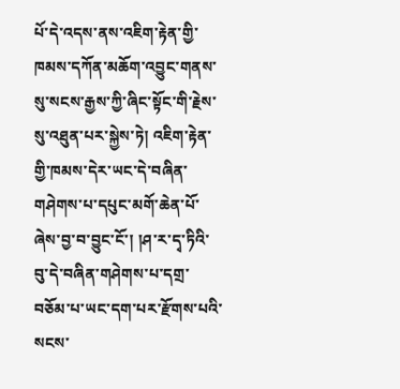པོ་དེ་འདས་ནས་འཇིག་རྟེན་གྱི་ཁམས་དཀོན་མཆོག་འབྱུང་གནས་སུ་སངས་རྒྱས་ཀྱི་ཞིང་སྟོང་གི་རྗེས་སུ་འཐུན་པར་སྐྱེས་ཏེ། འཇིག་རྟེན་གྱི་ཁམས་དེར་ཡང་དེ་བཞིན་གཤེགས་པ་དཔུང་མགོ་ཆེན་པོ་ཞེས་བྱ་བ་བྱུང་ངོ་། །ཤ་ར་དྭ་ཏིའི་བུ་དེ་བཞིན་གཤེགས་པ་དགྲ་བཅོམ་པ་ཡང་དག་པར་རྫོགས་པའི་སངས་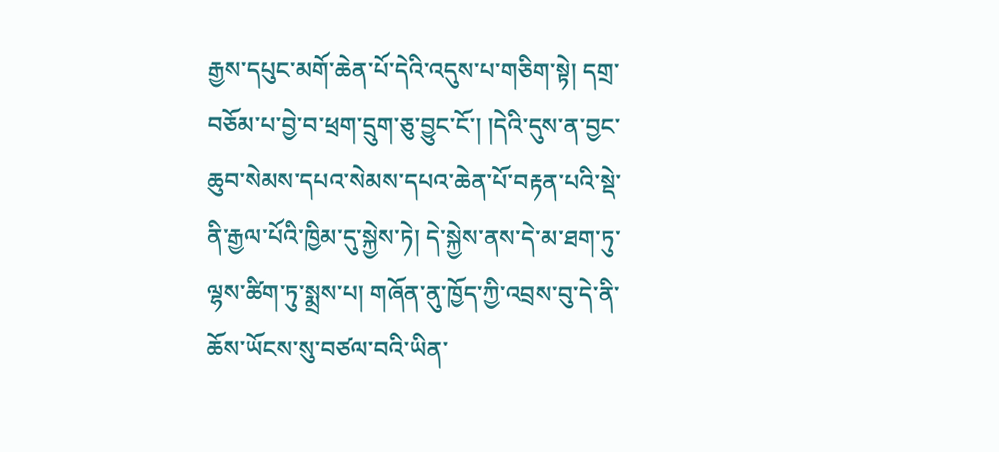རྒྱས་དཔུང་མགོ་ཆེན་པོ་དེའི་འདུས་པ་གཅིག་སྟེ། དགྲ་བཅོམ་པ་བྱེ་བ་ཕྲག་དྲུག་ཅུ་བྱུང་ངོ་། །དེའི་དུས་ན་བྱང་ཆུབ་སེམས་དཔའ་སེམས་དཔའ་ཆེན་པོ་བརྟན་པའི་སྡེ་ནི་རྒྱལ་པོའི་ཁྱིམ་དུ་སྐྱེས་ཏེ། དེ་སྐྱེས་ནས་དེ་མ་ཐག་ཏུ་ལྷས་ཚིག་ཏུ་སྨྲས་པ། གཞོན་ནུ་ཁྱོད་ཀྱི་འབྲས་བུ་དེ་ནི་ཆོས་ཡོངས་སུ་བཙལ་བའི་ཡིན་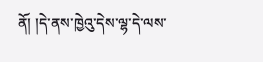ནོ། །དེ་ནས་ཁྱེའུ་དེས་ལྷ་དེ་ལས་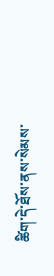ཚིག་དེ་ཐོས་ནས་སེམས་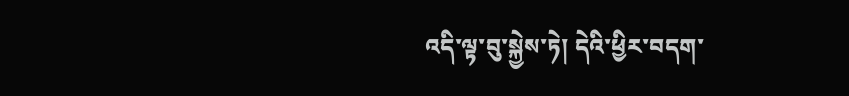འདི་ལྟ་བུ་སྐྱེས་ཏེ། དེའི་ཕྱིར་བདག་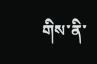གིས་ནི་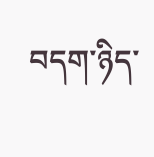བདག་ཉིད་